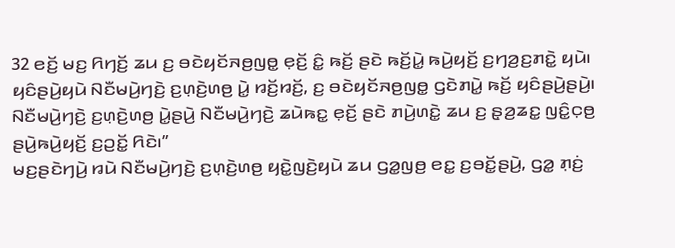32 ꤕꤢꤩ꤬ ꤗꤢ꤬ ꤖꤚꤢꤩ꤬ ꤘꤣ ꤢ꤬ ꤋꤢꤧꤟꤢꤩꤏꤥ꤬ꤜꤥ꤭ ꤕ꤫ꤢꤩ꤬ ꤢꤨ꤭ ꤒꤢꤩ꤬ ꤔꤢꤧ ꤒꤢꤩ꤬ꤣꤧ꤭ ꤒꤣꤧ꤬ꤟꤢꤩ꤬ ꤢ꤬ꤚꤤ꤬ꤢ꤬ꤊꤢꤧ꤭ ꤟꤣꤧ꤯ ꤟꤢꤨꤔꤣꤧ꤬ꤟꤣꤧ ꤡꤢꤪꤗꤣꤧ꤬ꤚꤢꤧ꤬ ꤢ꤬ꤛ꤫ꤢꤧ꤬ꤛꤥ꤬ ꤣꤧ꤭ ꤙꤢꤩ꤬ꤙꤢꤩ꤬, ꤢ꤬ ꤋꤢꤧꤟꤢꤩꤏꤥ꤬ꤜꤥ꤭ ꤞꤢꤧꤊꤣꤧ꤭ ꤒꤢꤩ꤬ ꤟꤢꤨꤔꤣꤧ꤬ꤔꤣꤧ꤬꤯ ꤡꤢꤪꤗꤣꤧ꤬ꤚꤢꤧ꤬ ꤢ꤬ꤛ꤫ꤢꤧ꤬ꤛꤥ꤬ ꤣꤧ꤭ꤔꤣꤧ꤬ ꤡꤢꤪꤗꤣꤧ꤬ꤚꤢꤧ꤬ ꤘꤣꤧꤒꤢ꤭ ꤕ꤫ꤢꤩ꤬ ꤔꤢꤧ ꤊꤣꤧ꤬ꤛꤢꤧ꤭ ꤘꤣ ꤢ꤬ ꤔ꤫ꤤ꤬ꤘꤢ꤭ ꤜꤢꤨ꤭ꤍ꤫ꤥ꤬ ꤔꤣꤧ꤬ꤒꤣꤧ꤬ꤟꤢꤩ꤬ ꤢ꤬ꤑꤢꤩ꤭ ꤖꤢꤧ꤯”
ꤗꤢ꤬ꤔꤢꤧꤚꤣꤧ꤬ ꤙꤣꤧ ꤡꤢꤪꤗꤣꤧ꤬ꤚꤢꤧ꤬ ꤢ꤬ꤛ꤫ꤢꤧ꤬ꤛꤥ꤬ ꤟꤢꤧ꤭ꤜꤢꤧ꤬ꤟꤣꤧ ꤘꤣ ꤞꤤ꤭ꤜꤥ꤬ ꤕꤢ꤭ ꤢ꤬ꤋꤢꤩ꤭ꤔꤣꤧ꤬, ꤞꤤ꤭ ꤊ꤫ꤢꤦ꤬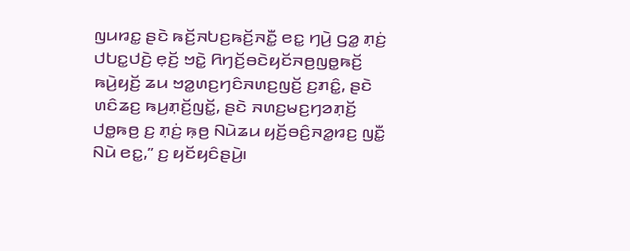ꤜꤣꤙꤢ꤭ ꤔꤢꤧ ꤒꤢꤩ꤬ꤏꤝꤢ꤬ꤒꤢꤩ꤬ꤏꤢꤪ꤭ ꤕꤢ꤭ ꤚꤣꤧ꤬ ꤞꤤ꤭ ꤊ꤫ꤢꤦ꤬ ꤓꤝꤢ꤭ꤓꤢꤧ꤬ ꤕ꤫ꤢꤩ꤬ ꤠꤢꤧ꤭ ꤖꤚꤢꤩ꤬ꤋꤢꤧꤟꤢꤩꤏꤥ꤬ꤜꤥ꤭ꤒꤢꤩ꤬ ꤒꤣꤧ꤬ꤟꤢꤩ꤬ ꤘꤣ ꤠꤤ꤭ꤛꤢ꤬ꤚꤢꤨꤏꤛꤢ꤬ꤜꤢꤩ꤬ ꤢ꤬ꤊꤢꤨ꤭, ꤔꤢꤧ ꤛꤢꤨꤘꤢ꤬ ꤒꤣ꤬ꤊ꤫ꤢꤩ꤬ꤜꤢꤩ꤭, ꤔꤢꤧ ꤏꤛꤢ꤬ꤗꤢ꤬ꤚꤤꤊ꤫ꤢꤩ꤬ ꤓꤥ꤭ꤒꤥ꤬ ꤢ꤬ ꤊ꤫ꤢꤦ꤬ ꤒ꤫ꤥ꤬ ꤡꤣꤧꤘꤣ ꤟꤢꤩ꤬ꤋꤢꤨ꤬ꤏꤤ꤭ꤙꤢ꤬ ꤜꤢꤪ꤭ ꤡꤣꤧ ꤕꤢ꤭,” ꤢ꤬ ꤟꤢꤩꤟꤢꤨꤔꤣꤧ꤬꤯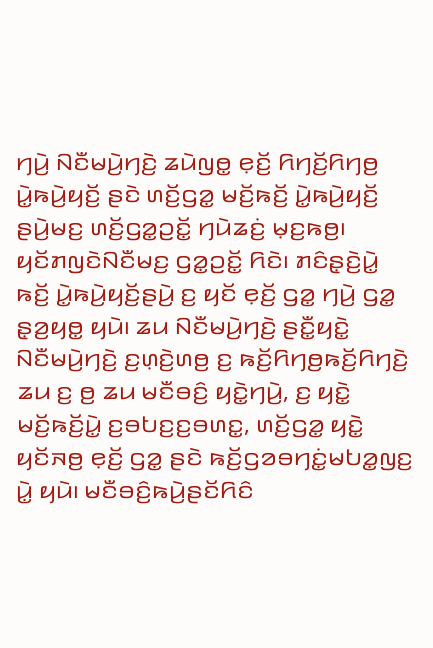ꤚꤣꤧ꤬ ꤡꤢꤪꤗꤣꤧ꤬ꤚꤢꤧ꤬ ꤘꤣꤧꤜꤥ꤭ ꤕ꤫ꤢꤩ꤬ ꤖꤚꤢꤩ꤬ꤖꤚꤥ꤬ ꤣꤧ꤭ꤒꤣꤧ꤬ꤟꤢꤩ꤬ ꤔꤢꤧ ꤛꤢꤩ꤬ꤞꤤ꤭ ꤗꤢꤩ꤬ꤒꤢꤩ꤬ ꤣꤧ꤭ꤒꤣꤧ꤬ꤟꤢꤩ꤬ ꤔꤣꤧ꤬ꤗꤢ꤬ ꤛꤢꤩ꤬ꤞꤤ꤭ꤑꤢꤩ꤭ ꤚꤣꤧꤘꤢꤦ꤬ ꤗ꤫ꤢ꤬ꤒꤥ꤬꤯ ꤟꤢꤩꤊꤜꤢꤧꤡꤢꤪꤗꤢ꤬ ꤞꤤ꤭ꤑꤢꤩ꤭ ꤖꤢꤧ꤯ ꤊꤢꤨꤔ꤫ꤢꤧ꤬ꤣꤧ꤭ ꤒꤢꤩ꤬ ꤣꤧ꤭ꤒꤣꤧ꤬ꤟꤢꤩ꤬ꤔꤣꤧ꤬ ꤢ꤬ ꤟꤢꤩ ꤕ꤫ꤢꤩ꤬ ꤞꤤ꤭ ꤚꤣꤧ꤬ ꤞꤤ꤭ ꤔ꤫ꤤ꤬ꤟꤥ꤭ ꤟꤣꤧ꤯ ꤘꤣ ꤡꤢꤪꤗꤣꤧ꤬ꤚꤢꤧ꤬ ꤔꤢꤪ꤭ꤟꤢꤧ꤭ ꤡꤢꤪꤗꤣꤧ꤬ꤚꤢꤧ꤬ ꤢ꤬ꤛ꤫ꤢꤧ꤬ꤛꤥ꤬ ꤢ꤬ ꤒꤢꤩ꤬ꤖꤚꤥ꤬ꤒꤢꤩ꤬ꤖꤚꤢꤧ꤬ ꤘꤣ ꤢ꤬ ꤥ꤬ ꤘꤣ ꤗꤢꤪꤋꤢꤨ꤬ ꤟꤢꤧ꤭ꤚꤣꤧ꤬, ꤢ꤬ ꤟꤢꤧ꤭ ꤗꤢꤩ꤬ꤒꤢꤩ꤬ꤣꤧ꤭ ꤢ꤬ꤋꤝꤢ꤬ꤢ꤬ꤋꤛꤢ꤭, ꤛꤢꤩ꤬ꤞꤤ꤭ ꤟꤢꤧ꤭ ꤟꤢꤩꤏꤥ꤬ ꤕ꤫ꤢꤩ꤬ ꤞꤤ꤭ ꤔꤢꤧ ꤒꤢꤩ꤬ꤞꤤꤋꤚꤢꤦ꤭ꤗꤝꤤ꤭ꤜꤢ꤬ ꤣꤧ꤭ ꤟꤣꤧ꤯ ꤗꤢꤪꤋꤢꤨ꤬ꤒꤣꤧ꤬ꤔꤢꤩꤖꤢꤨ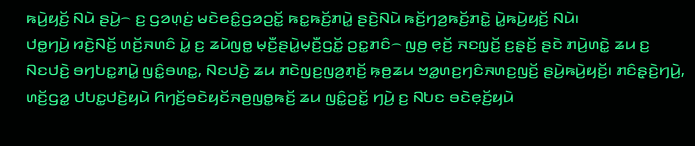ꤒꤣꤧ꤬ꤟꤢꤩ꤬ ꤡꤣꤧ ꤔꤣꤧ꤬꤮ ꤢ꤬ ꤞꤤꤛ꤫ꤢꤦ꤬ ꤗꤢꤧꤕꤢꤨ꤭ꤞꤤꤑꤢꤩ꤭ ꤒꤢ꤭ꤒꤢꤩ꤬ꤊꤣꤧ꤭ ꤔꤢꤧ꤬ꤡꤣꤧ ꤒꤢꤩ꤬ꤚꤤ꤬ꤒꤢꤩ꤬ꤊꤢꤧ꤭ ꤣꤧ꤭ꤒꤣꤧ꤬ꤟꤢꤩ꤬ ꤡꤣꤧ꤯
ꤓꤥ꤭ꤚꤣꤧ꤬ ꤙꤢꤧ꤬ꤡꤢꤩ꤬ ꤛꤢꤩ꤬ꤏꤛꤢꤨ ꤣꤧ꤭ ꤢ꤬ ꤘꤣꤧꤜꤥ꤭ ꤗ꤫ꤢꤪ꤬ꤔꤣꤧ꤭ꤗ꤫ꤢꤪ꤬ꤞꤢꤩ꤭ ꤑꤢ꤭ꤊꤢꤨ꤮ ꤜꤥ꤬ ꤕ꤫ꤢꤩ꤬ ꤏꤢꤜ꤫ꤢꤩ꤬ ꤢ꤬ꤔ꤫ꤢꤩ꤬ ꤔꤢꤧ ꤊꤣꤧ꤬ꤛꤢꤧ꤭ ꤘꤣ ꤢ꤬ ꤡꤢꤓꤢꤧ꤬ ꤋꤚꤝꤢ꤭ꤊꤣꤧ꤭ ꤜꤢꤨ꤭ꤋꤛꤢ꤭, ꤡꤢꤓꤢꤧ꤬ ꤘꤣ ꤊꤢꤧꤜꤢ꤬ꤜꤤ꤬ꤊ꤫ꤢꤩ꤬ ꤒ꤫ꤥ꤬ꤘꤣ ꤠꤤ꤭ꤛꤢ꤬ꤚꤢꤨꤏꤛꤢ꤬ꤜꤢꤩ꤬ ꤔꤣꤧ꤬ꤒꤣꤧ꤬ꤟꤢꤩ꤬꤯ ꤊꤢꤨꤔ꤫ꤢꤧ꤬ꤚꤣꤧ꤬, ꤛꤢꤩ꤬ꤞꤤ꤭ ꤓꤝꤢ꤭ꤓꤢꤧ꤬ꤟꤣꤧ ꤖꤚꤢꤩ꤬ꤋꤢꤧꤟꤢꤩꤏꤥ꤬ꤜꤥ꤭ꤒꤢꤩ꤬ ꤘꤣ ꤜꤢꤨ꤭ꤑꤢꤩ꤭ ꤚꤣꤧ꤬ ꤢ꤬ ꤡꤝꤢ ꤋꤢꤧꤕ꤫ꤢꤩ꤬ꤟꤣꤧ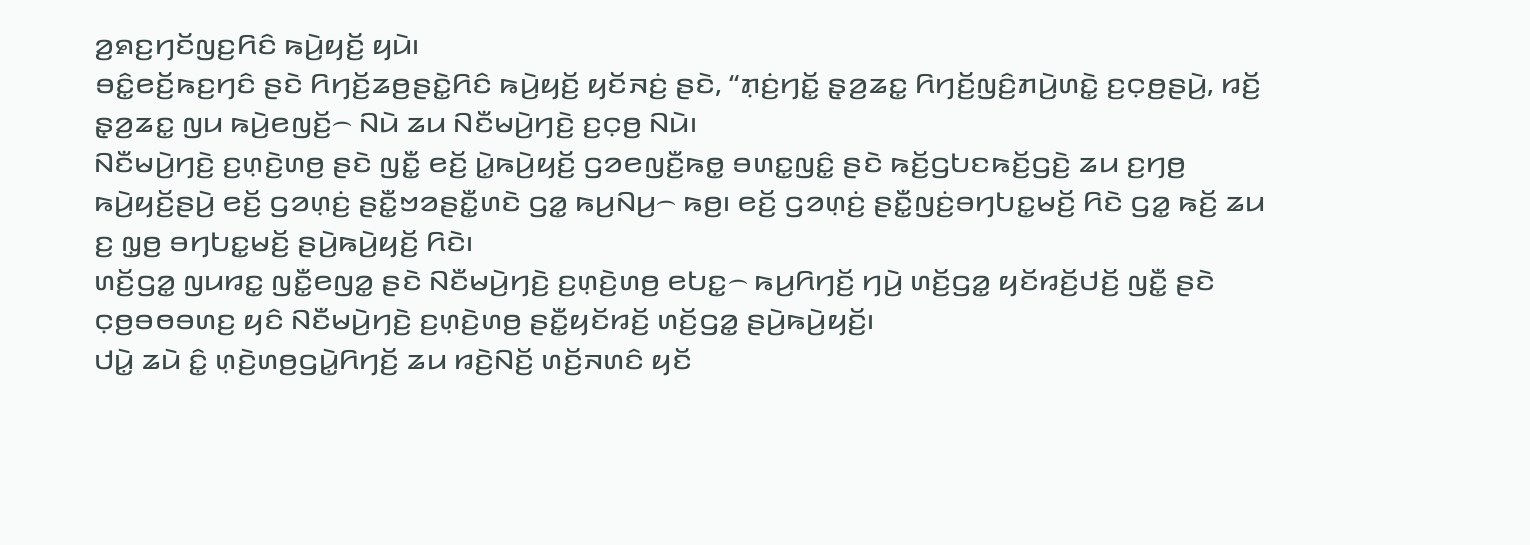ꤤ꤬ꤎꤢ꤬ꤚꤢꤩꤜꤢ꤬ꤖꤢꤨ ꤒꤣꤧ꤬ꤟꤢꤩ꤬ ꤟꤣꤧ꤯
ꤋꤢꤨ꤭ꤕꤢꤩ꤬ꤒꤢ꤬ꤚꤢꤨ ꤔꤢꤧ ꤖꤚꤢꤩ꤬ꤘꤥ꤬ꤔꤢꤧ꤭ꤖꤢꤨ ꤒꤣꤧ꤬ꤟꤢꤩ꤬ ꤟꤢꤩꤏꤢꤦ꤬ ꤔꤢꤧ, “ꤊ꤫ꤢꤦ꤬ꤚꤢꤩ꤭ ꤔ꤫ꤤ꤬ꤘꤢ꤭ ꤖꤚꤢꤩ꤬ꤜꤢꤨ꤬ꤊꤣꤧ꤬ꤛꤢꤧ꤭ ꤢ꤬ꤍ꤫ꤥ꤬ꤔꤣꤧ꤬, ꤙꤢꤩ꤬ ꤔ꤫ꤤ꤬ꤘꤢ꤭ ꤜꤣ ꤒꤣꤧ꤬ꤕꤜꤢꤩ꤬꤮ ꤡꤣꤧ ꤘꤣ ꤡꤢꤪꤗꤣꤧ꤬ꤚꤢꤧ꤬ ꤢ꤬ꤍ꤫ꤥ꤬ ꤡꤣꤧ꤯
ꤡꤢꤪꤗꤣꤧ꤬ꤚꤢꤧ꤬ ꤢ꤬ꤛ꤫ꤢꤧ꤬ꤛꤥ꤬ ꤔꤢꤧ ꤜꤢꤪ꤭ ꤕꤢꤩ꤬ ꤣꤧ꤭ꤒꤣꤧ꤬ꤟꤢꤩ꤬ ꤞꤤꤕꤜꤢꤪ꤬ꤒꤥ꤭ ꤋꤛꤢ꤭ꤜꤢꤨ꤭ ꤔꤢꤧ ꤒꤢꤩ꤬ꤞꤝꤢꤒꤢꤩ꤬ꤞꤢꤧ꤬ ꤘꤣ ꤢ꤬ꤚꤥ꤬ ꤒꤣꤧ꤬ꤟꤢꤩ꤬ꤔꤣꤧ꤬ ꤕꤢꤩ꤬ ꤞꤤꤛ꤫ꤢꤦ꤬ ꤔꤢꤪ꤭ꤠꤤꤔꤢꤪ꤭ꤛꤢꤧ ꤞꤤ꤭ ꤒꤣ꤬ꤡꤣ꤬꤮ ꤒꤥ꤬꤯ ꤕꤢꤩ꤬ ꤞꤤꤛ꤫ꤢꤦ꤬ ꤔꤢꤪ꤭ꤜꤢꤦ꤬ꤋꤚꤝꤢ꤭ꤗꤢꤩ꤬ ꤖꤢꤧ ꤞꤤ꤭ ꤒꤢꤩ꤬ ꤘꤣ ꤢ꤬ ꤜ꤫ꤥ꤬ ꤋꤚꤝꤢ꤭ꤗꤢꤩ꤬ ꤔꤣꤧ꤬ꤒꤣꤧ꤬ꤟꤢꤩ꤬ ꤖꤢꤧ꤯
ꤛꤢꤩ꤬ꤞꤤ꤭ ꤜꤣꤙꤢ꤭ ꤜꤢꤪ꤭ꤕꤜꤤ꤭ ꤔꤢꤧ ꤡꤢꤪꤗꤣꤧ꤬ꤚꤢꤧ꤬ ꤢ꤬ꤛ꤫ꤢꤧ꤬ꤛꤥ꤬ ꤕꤝꤢ꤭꤮ ꤒꤣ꤬ꤖꤚꤢꤩ꤬ ꤚꤣꤧ꤬ ꤛꤢꤩ꤬ꤞꤤ꤭ ꤟꤢꤩꤙꤢꤩ꤬ꤓꤢꤩ꤬ ꤜꤢꤪ꤭ ꤔꤢꤧ ꤍ꤫ꤥ꤬ꤋꤥꤋꤛꤢ꤬ ꤟꤢꤨ ꤡꤢꤪꤗꤣꤧ꤬ꤚꤢꤧ꤬ ꤢ꤬ꤛ꤫ꤢꤧ꤬ꤛꤥ꤬ ꤔꤢꤪ꤭ꤟꤢꤩꤙꤢꤩ꤬ ꤛꤢꤩ꤬ꤞꤤ꤭ ꤔꤣꤧ꤬ꤒꤣꤧ꤬ꤟꤢꤩ꤬꤯
ꤓꤣꤧ꤭ ꤘꤣꤧ ꤢꤨ꤭ ꤛ꤫ꤢꤧ꤬ꤛꤥ꤬ꤞꤣꤧ꤭ꤖꤚꤢꤩ꤬ ꤘꤣ ꤙꤢꤧ꤬ꤡꤢꤩ꤬ ꤛꤢꤩ꤬ꤏꤛꤢꤨ ꤟꤢꤩ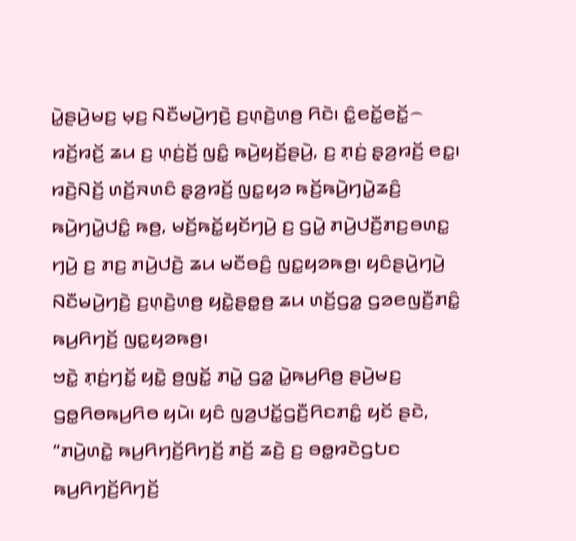ꤣꤧ꤭ꤔꤣꤧ꤬ꤗꤢ꤬ ꤗ꤫ꤢ꤬ ꤡꤢꤪꤗꤣꤧ꤬ꤚꤢꤧ꤬ ꤢ꤬ꤛ꤫ꤢꤧ꤬ꤛꤥ꤬ ꤖꤢꤧ꤯ ꤢꤨ꤭ꤕꤢꤩ꤭ꤕꤢꤩ꤭꤮ ꤙꤢꤩ꤬ꤙꤢꤩ꤬ ꤘꤣ ꤢ꤬ ꤛ꤫ꤢꤦ꤬ꤢꤩ꤬ ꤜꤢꤨ꤭ ꤒꤣꤧ꤬ꤟꤢꤩ꤬ꤔꤣꤧ꤬, ꤢ꤬ ꤊ꤫ꤢꤦ꤬ ꤔ꤫ꤤ꤬ꤙꤢꤩ꤬ ꤕꤢ꤭꤯ ꤙꤢꤧ꤬ꤡꤢꤩ꤬ ꤛꤢꤩ꤬ꤏꤛꤢꤨ ꤔ꤫ꤤ꤬ꤙꤢꤩ꤬ ꤜꤢ꤭ꤟꤤ ꤒꤢꤩ꤬ꤒꤣꤧ꤬ꤚꤣꤧ꤭ꤘꤢꤨ꤬ ꤒꤣꤧ꤬ꤚꤣꤧ꤭ꤓꤢꤨ꤭ ꤒꤥ꤬, ꤗꤢꤩ꤬ꤒꤢꤩ꤭ꤟꤢꤩꤚꤣꤧ꤬ ꤢ꤬ ꤞꤣꤧ꤭ ꤊꤣꤧ꤬ꤓꤢꤪ꤬ꤊꤢ꤬ꤋꤛꤢ꤭ ꤚꤣꤧ꤬ ꤢ꤬ ꤊꤢ꤬ ꤊꤣꤧ꤬ꤓꤢꤧ꤬ ꤘꤣ ꤗꤢꤪꤋꤢꤨ꤬ ꤜꤢ꤭ꤟꤤꤒꤥ꤬꤯ ꤟꤢꤨꤔꤣꤧ꤬ꤚꤣꤧ꤬ ꤡꤢꤪꤗꤣꤧ꤬ꤚꤢꤧ꤬ ꤢ꤬ꤛ꤫ꤢꤧ꤬ꤛꤥ꤬ ꤟꤢꤧ꤭ꤔꤥ꤭ꤥ꤬ ꤘꤣ ꤛꤢꤩ꤬ꤞꤤ꤭ ꤞꤤꤕꤜꤢꤪ꤬ꤊꤢꤨ꤭ ꤒꤣ꤬ꤖꤚꤢꤩ꤬ ꤜꤢ꤭ꤟꤤꤒꤥ꤬꤯
ꤠꤢꤧ꤭ ꤊ꤫ꤢꤦ꤬ꤚꤢꤩ꤭ ꤟꤢꤧ꤭ ꤥ꤬ꤜꤢꤩ꤭ ꤊꤣꤧ꤭ ꤞꤤ꤭ ꤣꤧ꤭ꤒꤣ꤬ꤖꤥ꤬ ꤔꤣꤧ꤬ꤗꤢ꤬ ꤞꤥ꤭ꤖꤥꤒꤣ꤬ꤖꤥ ꤟꤣꤧ꤯ ꤟꤢꤨ ꤜꤤ꤬ꤓꤢꤩ꤭ꤞꤢꤪ꤬ꤖꤢꤊꤢꤨ꤭ ꤟꤢꤩ ꤔꤢꤧ, “ꤊꤣꤧ꤬ꤛꤢꤧ꤭ ꤒꤣ꤬ꤖꤚꤢꤩ꤬ꤖꤚꤢꤩ꤬ ꤊꤢꤩ꤬ ꤘꤢꤧ꤬ ꤢ꤬ ꤋꤥ꤭ꤙꤢꤧꤞꤝꤢ ꤒꤣ꤬ꤖꤚꤢꤩ꤬ꤖꤚꤢꤩ꤬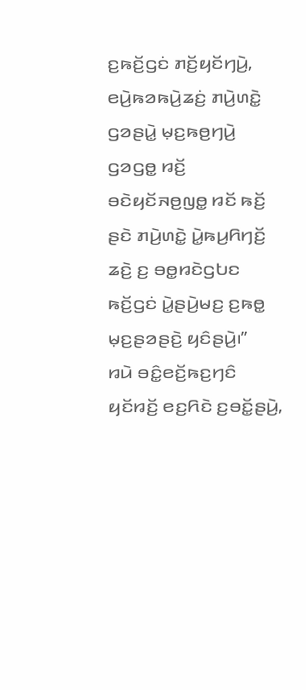ꤢ꤬ꤒꤢꤩ꤬ꤞꤢꤦ ꤊꤢꤩ꤬ꤟꤢꤩꤚꤣꤧ꤬, ꤕꤣꤧ꤬ꤒꤤꤒꤣꤧ꤬ꤘꤢꤦ꤬ ꤊꤣꤧ꤬ꤛꤢꤧ꤭ ꤞꤤꤔꤣꤧ꤭ ꤗ꤫ꤢ꤬ꤒꤥ꤬ꤚꤣꤧ꤬ ꤞꤤꤞꤥ꤭ ꤙꤢꤩ꤬ ꤋꤢꤧꤟꤢꤩꤏꤥ꤬ꤜꤥ꤭ ꤙꤢꤩ ꤒꤢꤩ꤬ ꤔꤢꤧ ꤊꤣꤧ꤬ꤛꤢꤧ꤭ ꤣꤧ꤭ꤒꤣ꤬ꤖꤚꤢꤩ꤬ ꤘꤢꤧ꤬ ꤢ꤬ ꤋꤥ꤭ꤙꤢꤧꤞꤝꤢ ꤒꤢꤩ꤬ꤞꤢꤦ ꤣꤧ꤭ꤔꤣꤧ꤬ꤗꤢ꤬ ꤢ꤬ꤒꤥ꤭ ꤗ꤫ꤢ꤬ꤔꤤꤔꤢꤧ꤬ ꤟꤢꤨꤔꤣꤧ꤬꤯”
ꤙꤣꤧ ꤋꤢꤨ꤭ꤕꤢꤩ꤬ꤒꤢ꤬ꤚꤢꤨ ꤟꤢꤩꤙꤢꤩ꤬ ꤕꤢ꤬ꤖꤢꤧ ꤢ꤬ꤋꤢꤩ꤭ꤔꤣꤧ꤬,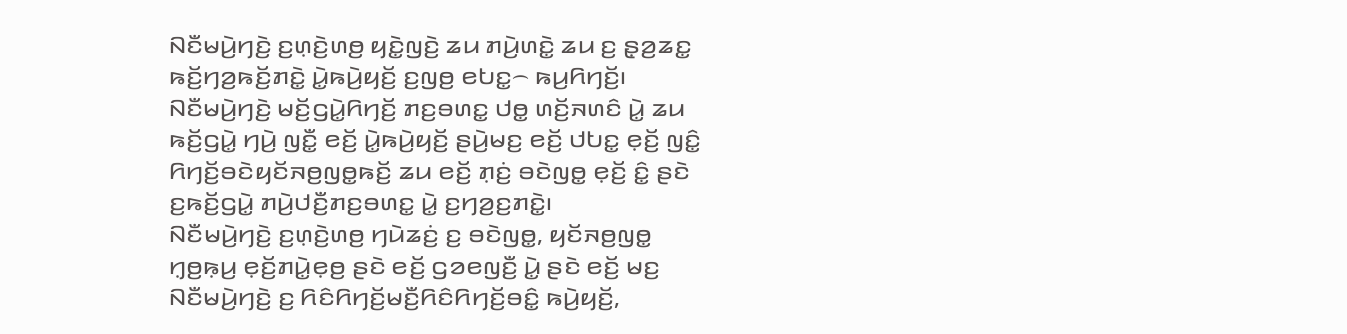ꤡꤢꤪꤗꤣꤧ꤬ꤚꤢꤧ꤬ ꤢ꤬ꤛ꤫ꤢꤧ꤬ꤛꤥ꤬ ꤟꤢꤧ꤭ꤜꤢꤧ꤬ ꤘꤣ ꤊꤣꤧ꤬ꤛꤢꤧ꤭ ꤘꤣ ꤢ꤬ ꤔ꤫ꤤ꤬ꤘꤢ꤭ ꤒꤢꤩ꤬ꤚꤤ꤬ꤒꤢꤩ꤬ꤊꤢꤧ꤭ ꤣꤧ꤭ꤒꤣꤧ꤬ꤟꤢꤩ꤬ ꤢ꤬ꤜꤥ꤬ ꤕꤝꤢ꤭꤮ ꤒꤣ꤬ꤖꤚꤢꤩ꤬꤯
ꤡꤢꤪꤗꤣꤧ꤬ꤚꤢꤧ꤬ ꤗꤢꤩ꤬ꤞꤣꤧ꤭ꤖꤚꤢꤩ꤬ ꤊꤢ꤬ꤋꤛꤢ꤭ ꤓꤥ꤭ ꤛꤢꤩ꤬ꤏꤛꤢꤨ ꤣꤧ꤭ ꤘꤣ ꤒꤢꤩ꤬ꤞꤣꤧ꤭ ꤚꤣꤧ꤬ ꤜꤢꤪ꤭ ꤕꤢꤩ꤬ ꤣꤧ꤭ꤒꤣꤧ꤬ꤟꤢꤩ꤬ ꤔꤣꤧ꤬ꤗꤢ꤬ ꤕꤢꤩ꤬ ꤓꤝꤢ꤭ ꤕ꤫ꤢꤩ꤬ ꤜꤢꤨ꤭ ꤖꤚꤢꤩ꤬ꤋꤢꤧꤟꤢꤩꤏꤥ꤬ꤜꤥ꤭ꤒꤢꤩ꤬ ꤘꤣ ꤕꤢꤩ꤬ ꤊ꤫ꤢꤦ꤬ ꤋꤢꤧꤜꤥ꤭ ꤕ꤫ꤢꤩ꤬ ꤢꤨ꤭ ꤔꤢꤧ ꤢ꤬ꤒꤢꤩ꤬ꤞꤣꤧ꤭ ꤊꤣꤧ꤬ꤓꤢꤪ꤬ꤊꤢ꤬ꤋꤛꤢ꤭ ꤣꤧ꤭ ꤢ꤬ꤚꤤ꤬ꤢ꤬ꤊꤢꤧ꤭꤯
ꤡꤢꤪꤗꤣꤧ꤬ꤚꤢꤧ꤬ ꤢ꤬ꤛ꤫ꤢꤧ꤬ꤛꤥ꤬ ꤚꤣꤧꤘꤢꤦ꤬ ꤢ꤬ ꤋꤢꤧꤜꤥ꤭, ꤟꤢꤩꤏꤥ꤬ꤜꤥ꤭ ꤚ꤫ꤥ꤬ꤒ꤫ꤣ꤬ ꤕ꤫ꤢꤩ꤬ꤊꤣꤧ꤭ꤕ꤫ꤥ꤬ ꤔꤢꤧ ꤕꤢꤩ꤬ ꤞꤤꤕꤜꤢꤪ꤬ ꤣꤧ꤭ ꤔꤢꤧ ꤕꤢꤩ꤬ ꤗꤢ꤬ ꤡꤢꤪꤗꤣꤧ꤬ꤚꤢꤧ꤬ ꤢ꤬ ꤖꤢꤨꤖꤚꤢꤩ꤬ꤗꤢꤪ꤬ꤖꤢꤨꤖꤚꤢꤩ꤬ꤋꤢꤨ꤭ ꤒꤣꤧ꤬ꤟꤢꤩ꤬,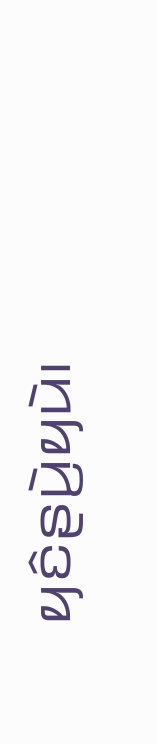ꤟꤢꤨꤔꤣꤧ꤬ꤟꤣꤧ꤯